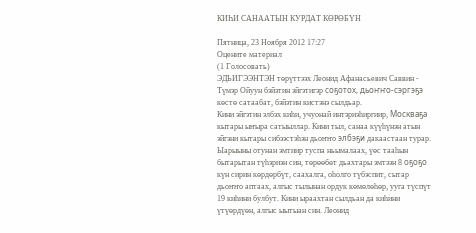КИҺИ САНААТЫН КУРДАТ КӨРӨБҮН

Пятница, 23 Ноября 2012 17:27
Оцените материал
(1 Голосовать)
ЭДЬИГЭЭНТЭН төрүттээх Леонид Афанасьевич Саввин - Түмэр Ойуун бэйэтин эйгэтигэр соҕотох, дьоҥҥо-сэргэҕэ көстө сатаабат, бэйэтин кистэнэ сылдьар.
Кини эйгэтин элбэх киһи, учуонай интэриэһиргиир, Москваҕа кытары ыҥыра сатыыллар. Кини тыл, санаа күүһүнэн атын эйгэни кытары сибээстэһэн дьоҥҥо элбэҕи дакаастаан турар. Ыарыыны отунан эмтиир туспа ньымалаах, үөс тааһын бытарытан түһэриэн син, төрөөбөт дьахтары эмтээн 8 оҕоҕо күн сирин көрдөрбүт, саахалга, оһолго түбэспит, сытар дьоҥҥо аптаах, алгыс тылынан ордук көмөлөһөр, ууга түспүт 19 киһини булбут. Кини ыраахтан сылдьан да киһини үтүөрдүөн, алгыс ыытыан син. Леонид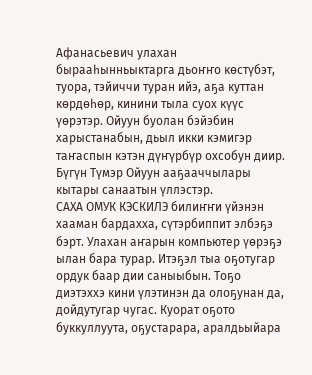Афанасьевич улахан бырааһынньыктарга дьоҥҥо көстүбэт, туора, тэйиччи туран ийэ, аҕа куттан көрдөһөр, кинини тыла суох күүс үөрэтэр. Ойуун буолан бэйэбин харыстанабын, дьыл икки кэмигэр таҥаспын кэтэн дүҥүрбүр охсобун диир.
Бүгүн Түмэр Ойуун ааҕааччылары кытары санаатын үллэстэр.
САХА ОМУК КЭСКИЛЭ билиҥҥи үйэнэн хааман бардахха, сүтэрбиппит элбэҕэ бэрт. Улахан аҥарын компьютер үөрэҕэ ылан бара турар. Итэҕэл тыа оҕотугар ордук баар дии саныыбын. Тоҕо диэтэххэ кини үлэтинэн да олоҕунан да, дойдутугар чугас. Куорат оҕото буккуллуута, оҕустарара, аралдьыйара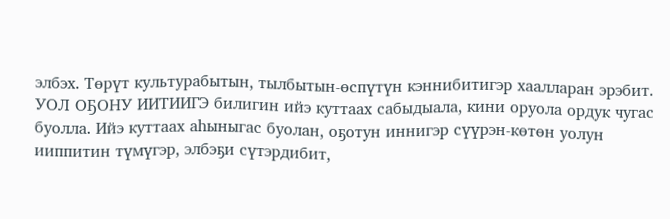элбэх. Төрүт культурабытын, тылбытын-өспүтүн кэннибитигэр хаалларан эрэбит.
УОЛ ОҔОНУ ИИТИИГЭ билигин ийэ куттаах сабыдыала, кини оруола ордук чугас буолла. Ийэ куттаах аһыныгас буолан, оҕотун иннигэр сүүрэн-көтөн уолун ииппитин түмүгэр, элбэҕи сүтэрдибит,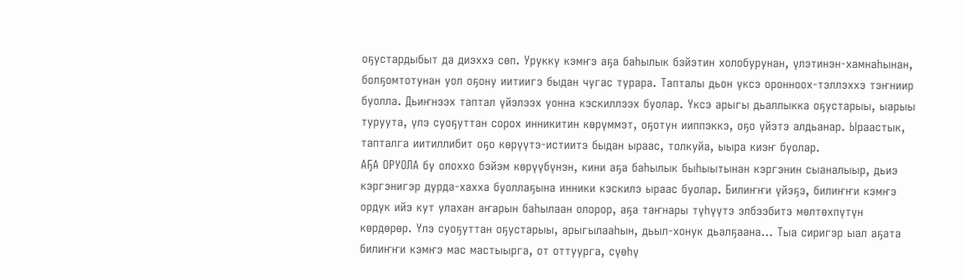оҕустардыбыт да диэххэ сөп. Урукку кэмҥэ аҕа баһылык бэйэтин холобурунан, үлэтинэн-хамнаһынан, болҕомтотунан уол оҕону иитиигэ быдан чугас турара. Тапталы дьон үксэ оронноох-тэллэххэ тэҥниир буолла. Дьиҥнээх таптал үйэлээх уонна кэскиллээх буолар. Үксэ арыгы дьаллыкка оҕустарыы, ыарыы туруута, үлэ суоҕуттан сорох инникитин көрүммэт, оҕотун ииппэккэ, оҕо үйэтэ алдьанар. Ыраастык, тапталга иитиллибит оҕо көрүүтэ-истиитэ быдан ыраас, толкуйа, ыыра киэҥ буолар.
АҔА ОРУОЛА бу олоххо бэйэм көрүүбүнэн, кини аҕа баһылык быһыытынан кэргэнин сыаналыыр, дьиэ кэргэнигэр дурда-хахха буоллаҕына инники кэскилэ ыраас буолар. Билиҥҥи үйэҕэ, билиҥҥи кэмҥэ ордук ийэ кут улахан аҥарын баһылаан олорор, аҕа таҥнары түһүүтэ элбээбитэ мөлтөхпүтүн көрдөрөр. Үлэ суоҕуттан оҕустарыы, арыгылааһын, дьыл-хонук дьалҕаана... Тыа сиригэр ыал аҕата билиҥҥи кэмҥэ мас мастыырга, от оттуурга, сүөһү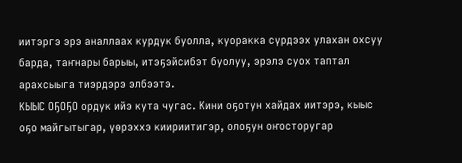иитэргэ эрэ аналлаах курдук буолла, куоракка сүрдээх улахан охсуу барда, таҥнары барыы, итэҕэйсибэт буолуу, эрэлэ суох таптал арахсыыга тиэрдэрэ элбээтэ.
КЫЫС ОҔОҔО ордук ийэ кута чугас. Кини оҕотун хайдах иитэрэ, кыыс оҕо майгытыгар, үөрэххэ киириитигэр, олоҕун оҥосторугар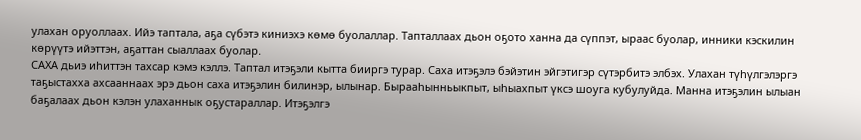улахан оруоллаах. Ийэ таптала, аҕа сүбэтэ киниэхэ көмө буолаллар. Тапталлаах дьон оҕото ханна да сүппэт, ыраас буолар, инники кэскилин көрүүтэ ийэттэн, аҕаттан сыаллаах буолар.
САХА дьиэ иһиттэн тахсар кэмэ кэллэ. Таптал итэҕэли кытта бииргэ турар. Саха итэҕэлэ бэйэтин эйгэтигэр сүтэрбитэ элбэх. Улахан түһүлгэлэргэ таҕыстахха ахсааннаах эрэ дьон саха итэҕэлин билинэр, ылынар. Бырааһынньыкпыт, ыһыахпыт үксэ шоуга кубулуйда. Манна итэҕэлин ылыан баҕалаах дьон кэлэн улаханнык оҕустараллар. Итэҕэлгэ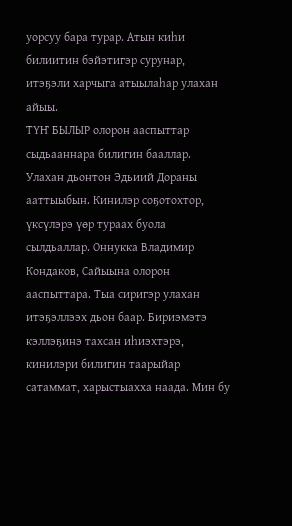уорсуу бара турар. Атын киһи билиитин бэйэтигэр сурунар, итэҕэли харчыга атыылаһар улахан айыы.
ТҮҤ БЫЛЫР олорон ааспыттар сыдьааннара билигин бааллар. Улахан дьонтон Эдьиий Дораны ааттыыбын. Кинилэр соҕотохтор, үксүлэрэ үөр тураах буола сылдьаллар. Оннукка Владимир Кондаков, Сайыына олорон ааспыттара. Тыа сиригэр улахан итэҕэллээх дьон баар. Бириэмэтэ кэллэҕинэ тахсан иһиэхтэрэ, кинилэри билигин таарыйар сатаммат, харыстыахха наада. Мин бу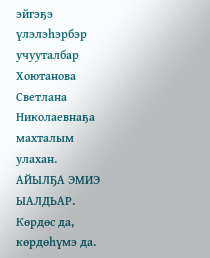эйгэҕэ үлэлэһэрбэр учууталбар Хоютанова Светлана Николаевнаҕа махталым улахан.
АЙЫЛҔА ЭМИЭ ЫАЛДЬАР. Көрдөс да, көрдөһүмэ да.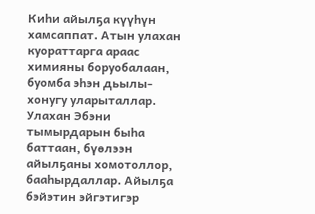Киһи айылҕа күүһүн хамсаппат. Атын улахан куораттарга араас химияны боруобалаан, буомба эһэн дьылы-хонугу уларыталлар. Улахан Эбэни тымырдарын быһа баттаан, бүөлээн айылҕаны хомотоллор, бааһырдаллар. Айылҕа бэйэтин эйгэтигэр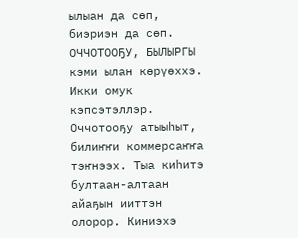ылыан да сөп, биэриэн да сөп.
ОЧЧОТООҔУ, БЫЛЫРГЫ кэми ылан көрүөххэ. Икки омук кэпсэтэллэр. Оччотооҕу атыыһыт, билиҥҥи коммерсаҥҥа тэҥнээх. Тыа киһитэ бултаан-алтаан айаҕын ииттэн олорор. Киниэхэ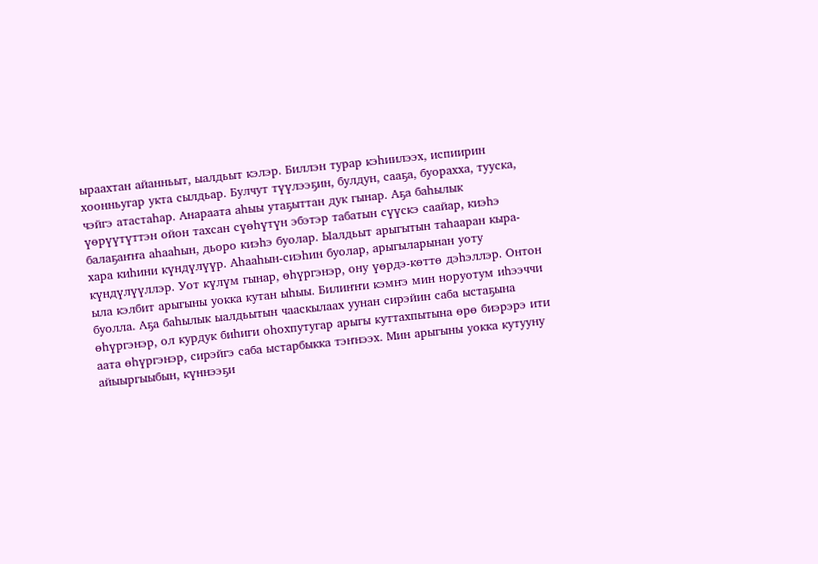ыраахтан айанньыт, ыалдьыт кэлэр. Биллэн турар кэһиилээх, испиирин хоонньугар укта сылдьар. Булчут түүлээҕин, булдун, сааҕа, буорахха, тууска, чэйгэ атастаһар. Анараата аһыы утаҕыттан дук гынар. Аҕа баһылык үөрүүтүттэн ойон тахсан сүөһүтүн эбэтэр табатын сүүскэ саайар, киэһэ балаҕаҥҥа аһааһын, дьоро киэһэ буолар. Ыалдьыт арыгытын таһааран кыра-хара киһини күндүлүүр. Аһааһын-сиэһин буолар, арыгыларынан уоту күндүлүүллэр. Уот күлүм гынар, өһүргэнэр, ону үөрдэ-көттө дэһэллэр. Онтон ыла кэлбит арыгыны уокка кутан ыһыы. Билиҥҥи кэмҥэ мин норуотум иһээччи буолла. Аҕа баһылык ыалдьытын чааскылаах уунан сирэйин саба ыстаҕына өһүргэнэр, ол курдук биһиги оһохпутугар арыгы куттахпытына өрө биэрэрэ ити аата өһүргэнэр, сирэйгэ саба ыстарбыкка тэҥнээх. Мин арыгыны уокка кутууну айыыргыыбын, күннээҕи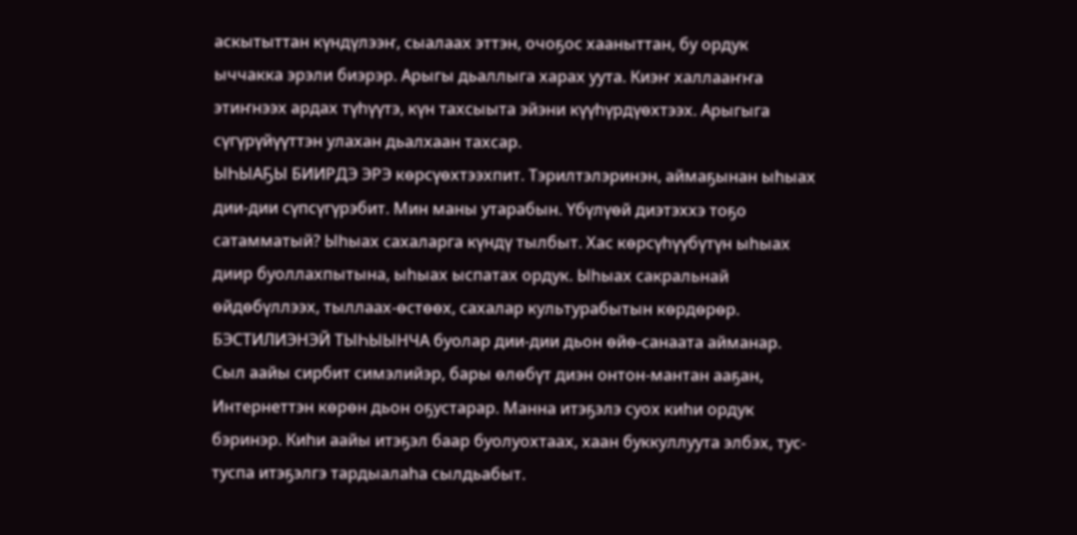аскытыттан күндүлээҥ, сыалаах эттэн, очоҕос хааныттан, бу ордук ыччакка эрэли биэрэр. Арыгы дьаллыга харах уута. Киэҥ халлааҥҥа этиҥнээх ардах түһүүтэ, күн тахсыыта эйэни күүһүрдүөхтээх. Арыгыга сүгүрүйүүттэн улахан дьалхаан тахсар.
ЫҺЫАҔЫ БИИРДЭ ЭРЭ көрсүөхтээхпит. Тэрилтэлэринэн, аймаҕынан ыһыах дии-дии сүпсүгүрэбит. Мин маны утарабын. Үбүлүөй диэтэххэ тоҕо сатамматый? Ыһыах сахаларга күндү тылбыт. Хас көрсүһүүбүтүн ыһыах диир буоллахпытына, ыһыах ыспатах ордук. Ыһыах сакральнай өйдөбүллээх, тыллаах-өстөөх, сахалар культурабытын көрдөрөр.
БЭСТИЛИЭНЭЙ ТЫҺЫЫНЧА буолар дии-дии дьон өйө-санаата айманар. Сыл аайы сирбит симэлийэр, бары өлөбүт диэн онтон-мантан ааҕан, Интернеттэн көрөн дьон оҕустарар. Манна итэҕэлэ суох киһи ордук бэринэр. Киһи аайы итэҕэл баар буолуохтаах, хаан буккуллуута элбэх, тус-туспа итэҕэлгэ тардыалаһа сылдьабыт.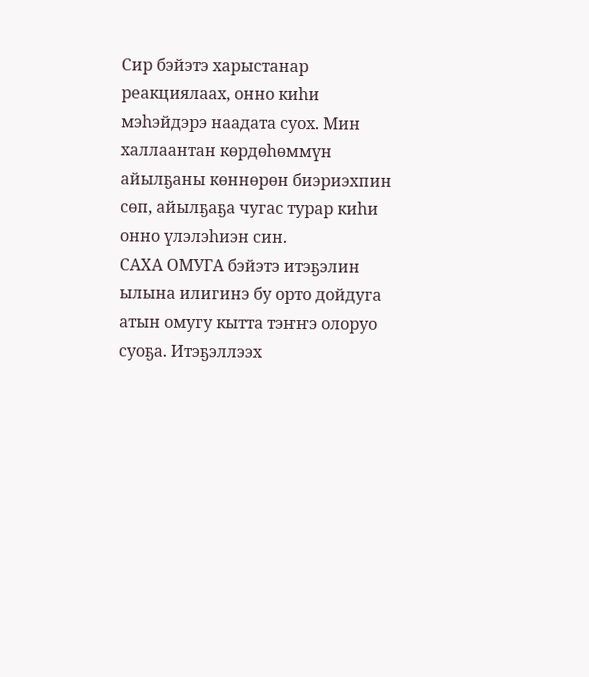Сир бэйэтэ харыстанар реакциялаах, онно киһи мэһэйдэрэ наадата суох. Мин халлаантан көрдөһөммүн айылҕаны көннөрөн биэриэхпин сөп, айылҕаҕа чугас турар киһи онно үлэлэһиэн син.
САХА ОМУГА бэйэтэ итэҕэлин ылына илигинэ бу орто дойдуга атын омугу кытта тэҥҥэ олоруо суоҕа. Итэҕэллээх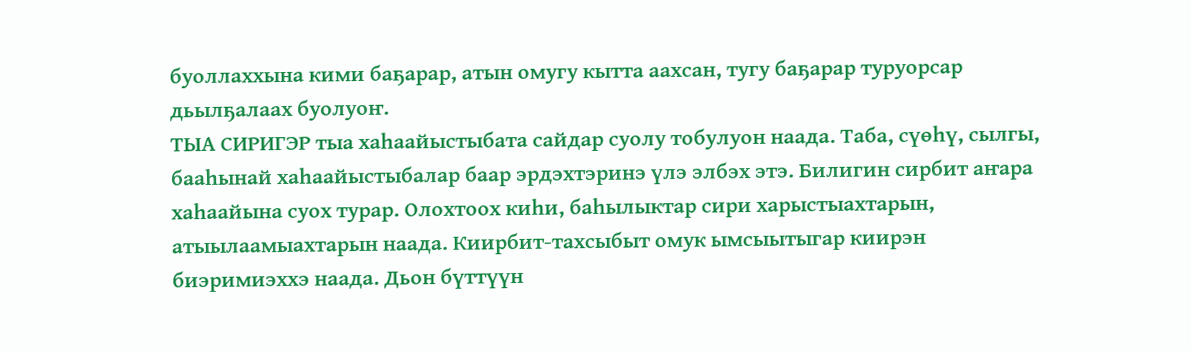буоллаххына кими баҕарар, атын омугу кытта аахсан, тугу баҕарар туруорсар дьылҕалаах буолуоҥ.
ТЫА СИРИГЭР тыа хаһаайыстыбата сайдар суолу тобулуон наада. Таба, сүөһү, сылгы, бааһынай хаһаайыстыбалар баар эрдэхтэринэ үлэ элбэх этэ. Билигин сирбит аҥара хаһаайына суох турар. Олохтоох киһи, баһылыктар сири харыстыахтарын, атыылаамыахтарын наада. Киирбит-тахсыбыт омук ымсыытыгар киирэн биэримиэххэ наада. Дьон бүттүүн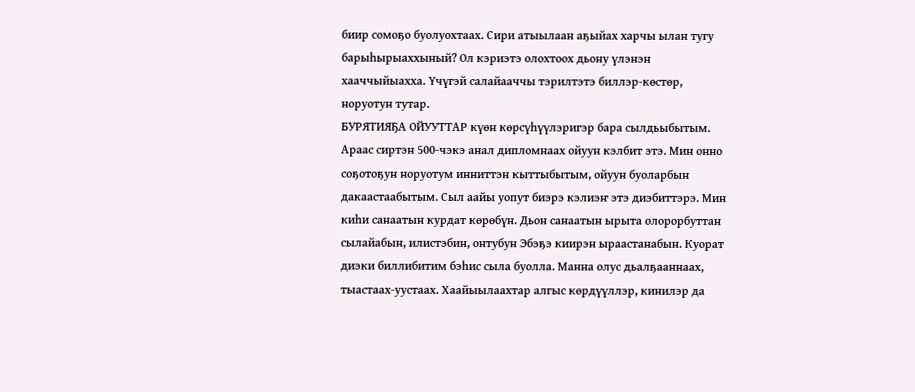биир сомоҕо буолуохтаах. Сири атыылаан аҕыйах харчы ылан тугу барыһырыаххыный? Ол кэриэтэ олохтоох дьону үлэнэн хааччыйыахха. Үчүгэй салайааччы тэрилтэтэ биллэр-көстөр, норуотун тутар.
БУРЯТИЯҔА ОЙУУТТАР күөн көрсүһүүлэригэр бара сылдьыбытым. Араас сиртэн 500-чэкэ анал дипломнаах ойуун кэлбит этэ. Мин онно соҕотоҕун норуотум инниттэн кыттыбытым, ойуун буоларбын дакаастаабытым. Сыл аайы уопут биэрэ кэлиэҥ этэ диэбиттэрэ. Мин киһи санаатын курдат көрөбүн. Дьон санаатын ырыта олорорбуттан сылайабын, илистэбин, онтубун Эбэҕэ киирэн ыраастанабын. Куорат диэки биллибитим бэһис сыла буолла. Манна олус дьалҕааннаах, тыастаах-уустаах. Хаайыылаахтар алгыс көрдүүллэр, кинилэр да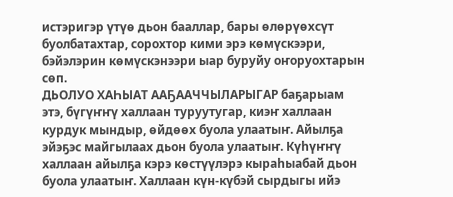истэригэр үтүө дьон бааллар, бары өлөрүөхсүт буолбатахтар, сорохтор кими эрэ көмүскээри, бэйэлэрин көмүскэнээри ыар буруйу оҥоруохтарын сөп.
ДЬОЛУО ХАҺЫАТ ААҔААЧЧЫЛАРЫГАР баҕарыам этэ, бүгүҥҥү халлаан туруутугар, киэҥ халлаан курдук мындыр, өйдөөх буола улаатыҥ. Айылҕа эйэҕэс майгылаах дьон буола улаатыҥ. Күһүҥҥү халлаан айылҕа кэрэ көстүүлэрэ кыраһыабай дьон буола улаатыҥ. Халлаан күн-күбэй сырдыгы ийэ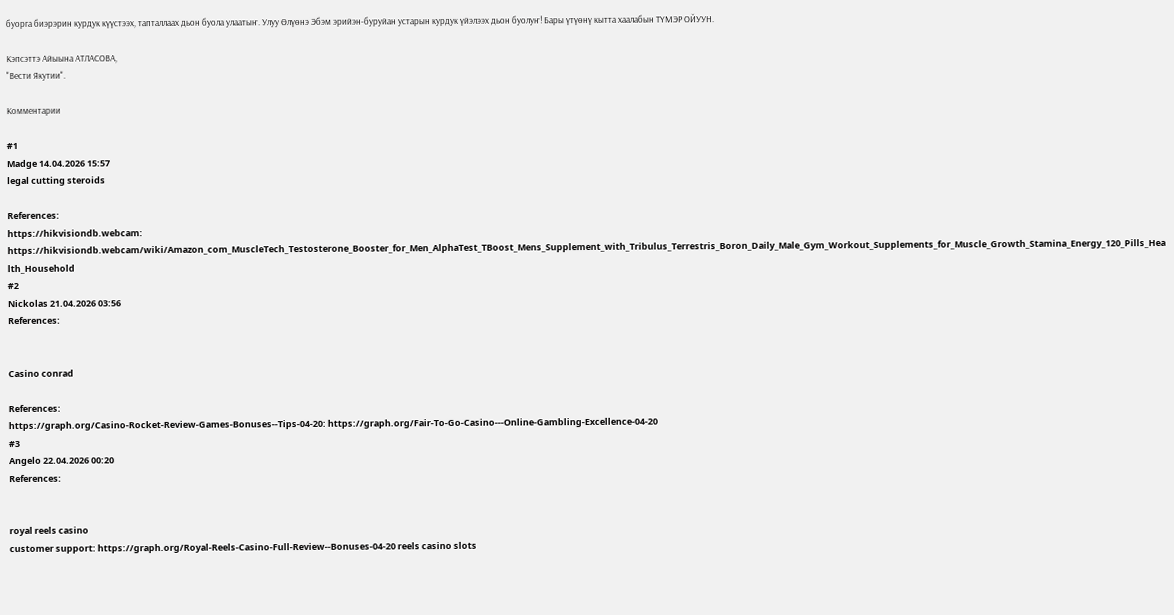буорга биэрэрин курдук күүстээх, тапталлаах дьон буола улаатыҥ. Улуу Өлүөнэ Эбэм эрийэн-буруйан устарын курдук үйэлээх дьон буолуҥ! Бары үтүөнү кытта хаалабын ТҮМЭР ОЙУУН.

Кэпсэттэ Айыына АТЛАСОВА,
"Вести Якутии".

Комментарии

#1
Madge 14.04.2026 15:57
legal cutting steroids

References:
https://hikvisiondb.webcam: https://hikvisiondb.webcam/wiki/Amazon_com_MuscleTech_Testosterone_Booster_for_Men_AlphaTest_TBoost_Mens_Supplement_with_Tribulus_Terrestris_Boron_Daily_Male_Gym_Workout_Supplements_for_Muscle_Growth_Stamina_Energy_120_Pills_Health_Household
#2
Nickolas 21.04.2026 03:56
References:


Casino conrad

References:
https://graph.org/Casino-Rocket-Review-Games-Bonuses--Tips-04-20: https://graph.org/Fair-To-Go-Casino---Online-Gambling-Excellence-04-20
#3
Angelo 22.04.2026 00:20
References:


royal reels casino
customer support: https://graph.org/Royal-Reels-Casino-Full-Review--Bonuses-04-20 reels casino slots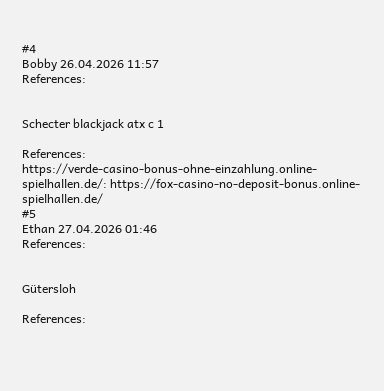#4
Bobby 26.04.2026 11:57
References:


Schecter blackjack atx c 1

References:
https://verde-casino-bonus-ohne-einzahlung.online-spielhallen.de/: https://fox-casino-no-deposit-bonus.online-spielhallen.de/
#5
Ethan 27.04.2026 01:46
References:


Gütersloh

References: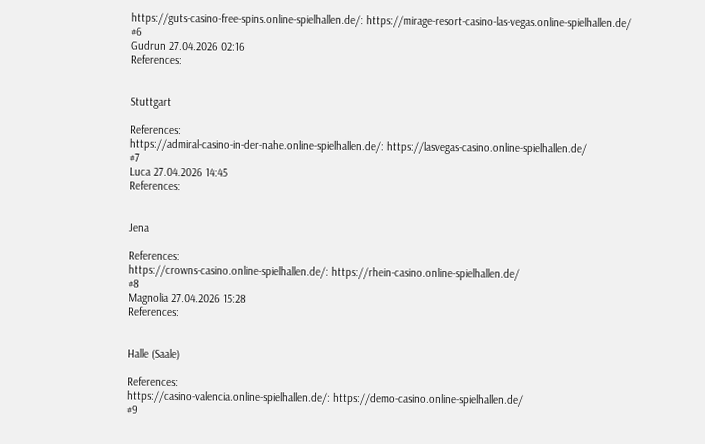https://guts-casino-free-spins.online-spielhallen.de/: https://mirage-resort-casino-las-vegas.online-spielhallen.de/
#6
Gudrun 27.04.2026 02:16
References:


Stuttgart

References:
https://admiral-casino-in-der-nahe.online-spielhallen.de/: https://lasvegas-casino.online-spielhallen.de/
#7
Luca 27.04.2026 14:45
References:


Jena

References:
https://crowns-casino.online-spielhallen.de/: https://rhein-casino.online-spielhallen.de/
#8
Magnolia 27.04.2026 15:28
References:


Halle (Saale)

References:
https://casino-valencia.online-spielhallen.de/: https://demo-casino.online-spielhallen.de/
#9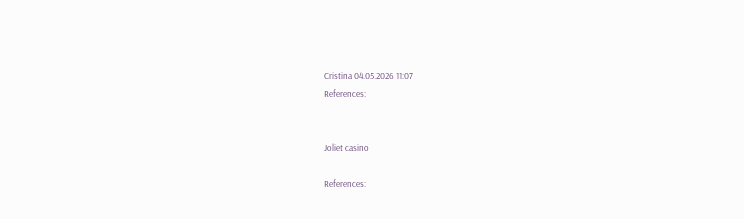Cristina 04.05.2026 11:07
References:


Joliet casino

References: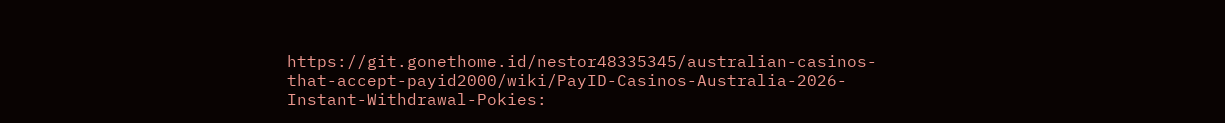https://git.gonethome.id/nestor48335345/australian-casinos-that-accept-payid2000/wiki/PayID-Casinos-Australia-2026-Instant-Withdrawal-Pokies: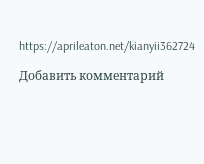https://aprileaton.net/kianyii362724

Добавить комментарий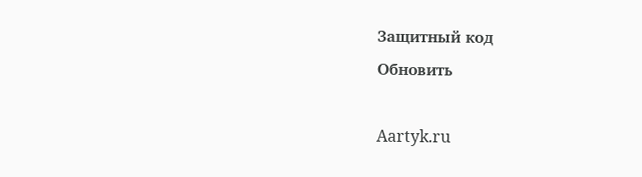Защитный код
Обновить

Aartyk.ru